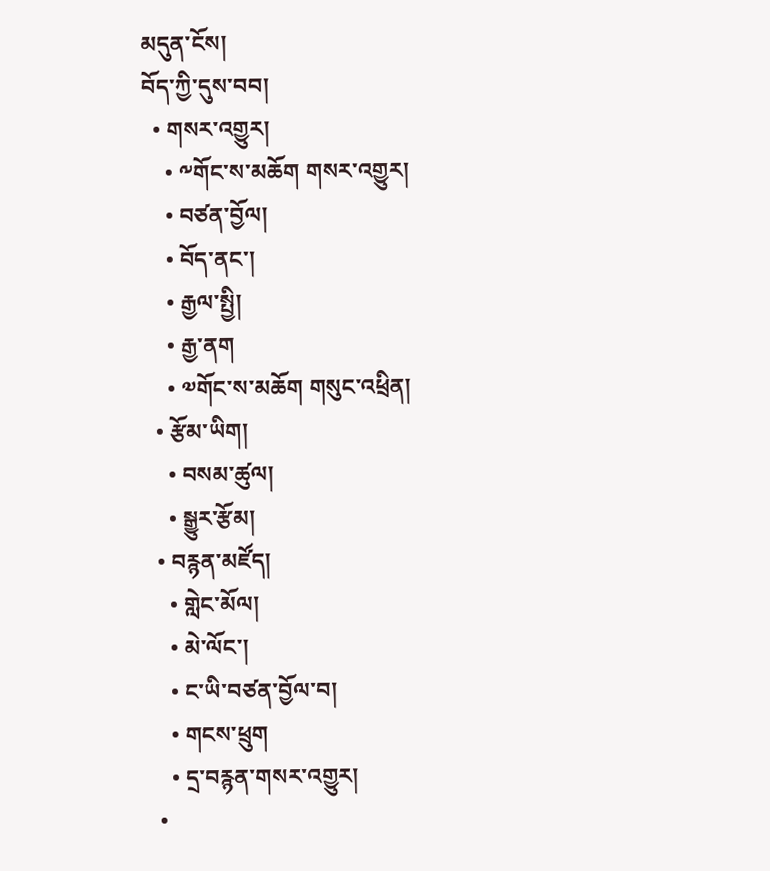མདུན་ངོས།
བོད་ཀྱི་དུས་བབ།
  • གསར་འགྱུར།
    • ༸གོང་ས་མཆོག གསར་འགྱུར།
    • བཙན་བྱོལ།
    • བོད་ནང་།
    • རྒྱལ་སྤྱི།
    • རྒྱ་ནག
    • ༧གོང་ས་མཆོག གསུང་འཕྲིན།
  • རྩོམ་ཡིག།
    • བསམ་ཚུལ།
    • སྒྱུར་རྩོམ།
  • བརྙན་མཛོད།
    • གླེང་མོལ།
    • མེ་ལོང་།
    • ང་ཡི་བཙན་བྱོལ་བ།
    • གངས་ཕྲུག
    • དྲ་བརྙན་གསར་འགྱུར།
  •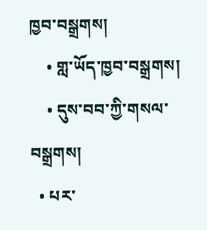ཁྱབ་བསྒྲགས།
    • གླ་ཡོད་ཁྱབ་བསྒྲགས།
    • དུས་བབ་ཀྱི་གསལ་བསྒྲགས།
  • པར་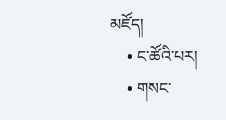མཛོད།
    • ང་ཚོའི་པར།
    • གསང་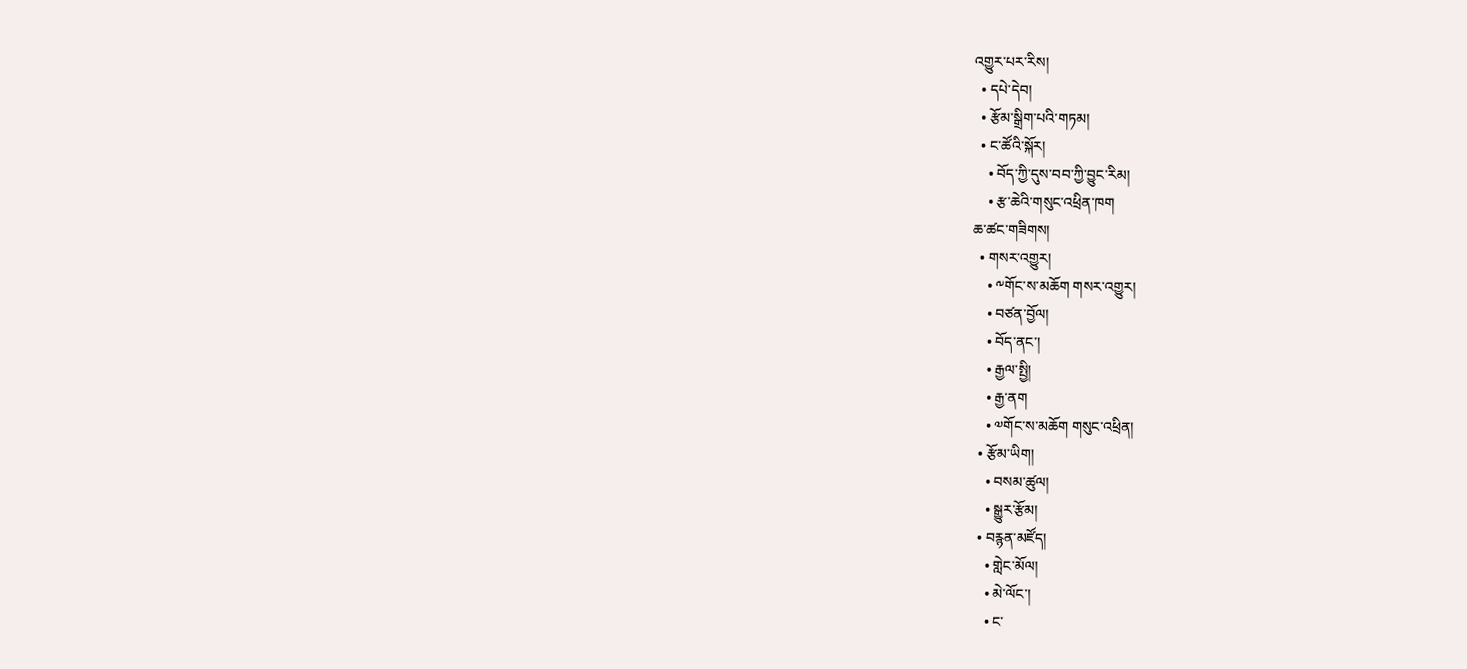འགྱུར་པར་རིས།
  • དཔེ་དེབ།
  • རྩོམ་སྒྲིག་པའི་གཏམ།
  • ང་ཚོའི་སྐོར།
    • བོད་ཀྱི་དུས་བབ་ཀྱི་བྱུང་རིམ།
    • རྩ་ཆེའི་གསུང་འཕྲིན་ཁག
ཆ་ཚང་གཟིགས།
  • གསར་འགྱུར།
    • ༸གོང་ས་མཆོག གསར་འགྱུར།
    • བཙན་བྱོལ།
    • བོད་ནང་།
    • རྒྱལ་སྤྱི།
    • རྒྱ་ནག
    • ༧གོང་ས་མཆོག གསུང་འཕྲིན།
  • རྩོམ་ཡིག།
    • བསམ་ཚུལ།
    • སྒྱུར་རྩོམ།
  • བརྙན་མཛོད།
    • གླེང་མོལ།
    • མེ་ལོང་།
    • ང་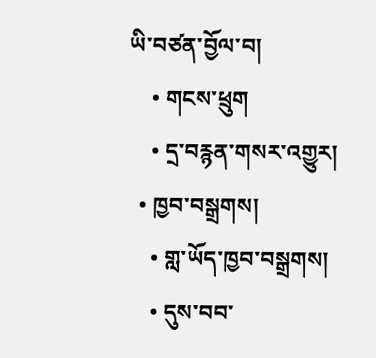ཡི་བཙན་བྱོལ་བ།
    • གངས་ཕྲུག
    • དྲ་བརྙན་གསར་འགྱུར།
  • ཁྱབ་བསྒྲགས།
    • གླ་ཡོད་ཁྱབ་བསྒྲགས།
    • དུས་བབ་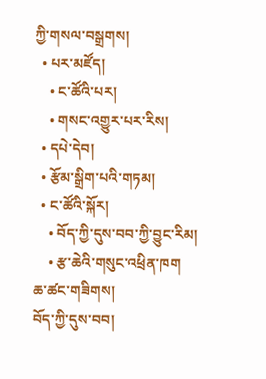ཀྱི་གསལ་བསྒྲགས།
  • པར་མཛོད།
    • ང་ཚོའི་པར།
    • གསང་འགྱུར་པར་རིས།
  • དཔེ་དེབ།
  • རྩོམ་སྒྲིག་པའི་གཏམ།
  • ང་ཚོའི་སྐོར།
    • བོད་ཀྱི་དུས་བབ་ཀྱི་བྱུང་རིམ།
    • རྩ་ཆེའི་གསུང་འཕྲིན་ཁག
ཆ་ཚང་གཟིགས།
བོད་ཀྱི་དུས་བབ།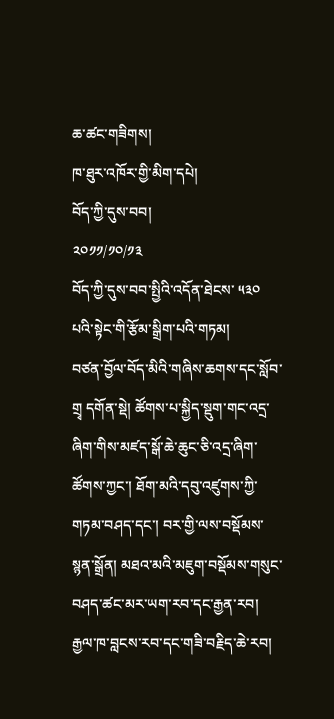ཆ་ཚང་གཟིགས།
ཁ་ཐུར་འཁོར་གྱི་མིག་དཔེ།
བོད་ཀྱི་དུས་བབ།
༢༠༡༡/༡༠/༡༣
བོད་ཀྱི་དུས་བབ་སྤྱིའི་འདོན་ཐེངས་ ༥༣༠ པའི་སྟེང་གི་རྩོམ་སྒྲིག་པའི་གཏམ།
བཙན་བྱོལ་བོད་མིའི་གཞིས་ཆགས་དང་སློབ་གྲྭ དགོན་སྡེ། ཚོགས་པ་སྐྱིད་སྡུག་གང་འདྲ་ཞིག་གིས་མཛད་སྒོ་ཆེ་ཆུང་ཅི་འདྲ་ཞིག་ཚོགས་ཀྱང་། ཐོག་མའི་དབུ་འཛུགས་ཀྱི་གཏམ་བཤད་དང་། བར་གྱི་ལས་བསྡོམས་སྙན་སྒྲོན། མཐའ་མའི་མཇུག་བསྡོམས་གསུང་བཤད་ཚང་མར་ཡག་རབ་དང་རྒྱན་རབ། རྒྱལ་ཁ་བླངས་རབ་དང་གཟི་བརྗིད་ཆེ་རབ།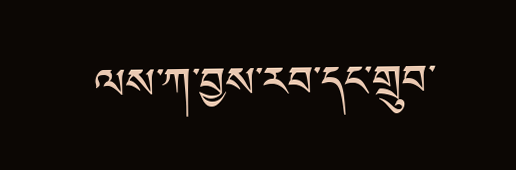ལས་ཀ་བྱས་རབ་དང་གྲུབ་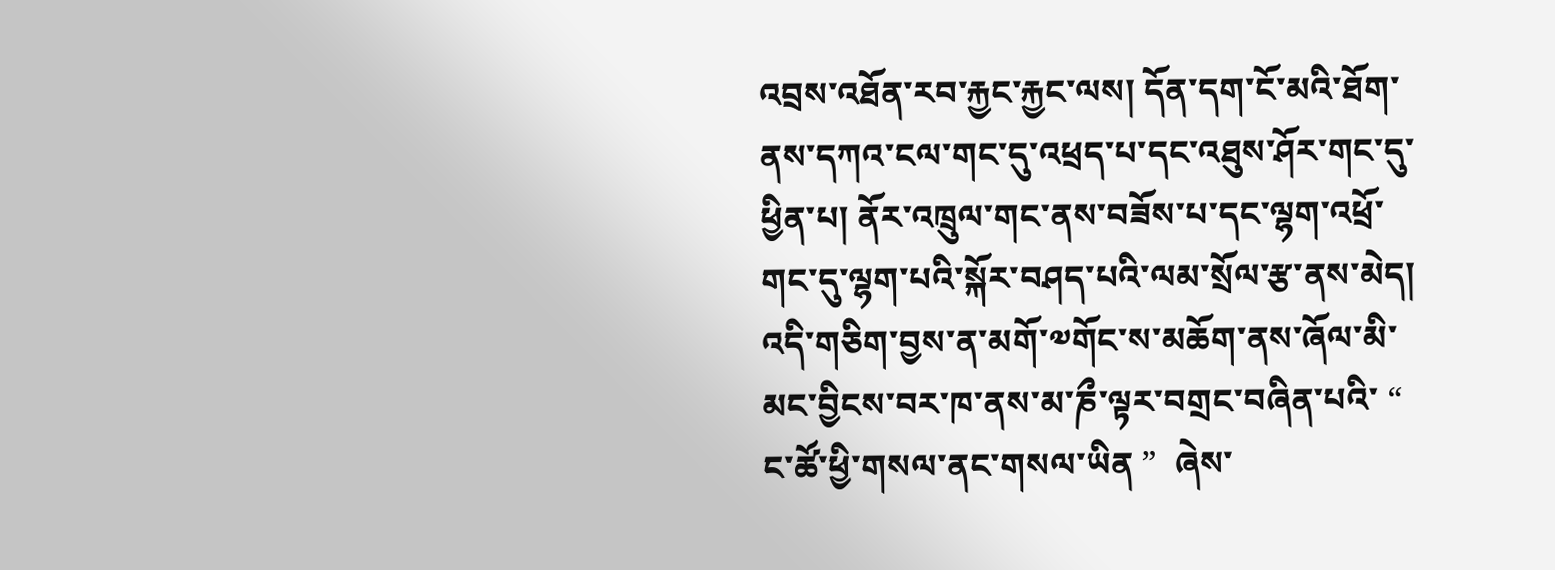འབྲས་འཐོན་རབ་རྐྱང་རྐྱང་ལས། དོན་དག་ངོ་མའི་ཐོག་ནས་དཀའ་ངལ་གང་དུ་འཕྲད་པ་དང་འཐུས་ཤོར་གང་དུ་ཕྱིན་པ། ནོར་འཁྲུལ་གང་ནས་བཟོས་པ་དང་ལྷག་འཕྲོ་གང་དུ་ལྷག་པའི་སྐོར་བཤད་པའི་ལམ་སྲོལ་རྩ་ནས་མེད། འདི་གཅིག་བྱས་ན་མགོ་༧གོང་ས་མཆོག་ནས་ཞོལ་མི་མང་བྱིངས་བར་ཁ་ནས་མ་ཎྀ་ལྟར་བགྲང་བཞིན་པའི་ “ ང་ཚོ་ཕྱི་གསལ་ནང་གསལ་ཡིན ”  ཞེས་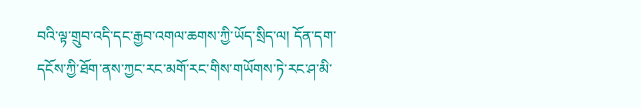བའི་ལྟ་གྲུབ་འདི་དང་རྒྱབ་འགལ་ཆགས་ཀྱི་ཡོད་སྲིད་ལ། དོན་དག་དངོས་ཀྱི་ཐོག་ནས་ཀྱང་རང་མགོ་རང་གིས་གཡོགས་ཏེ་རང་ཤ་མི་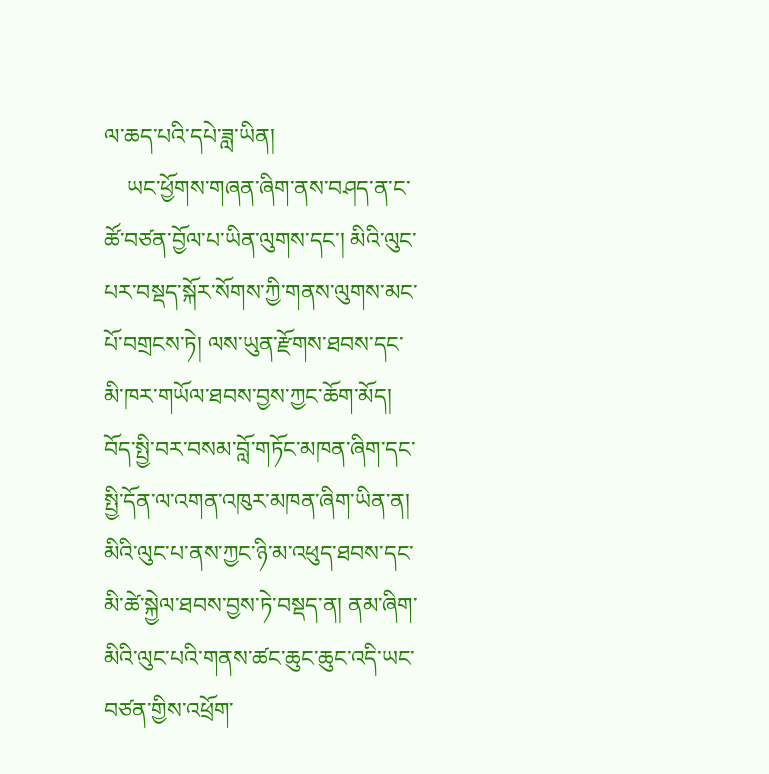ལ་ཆད་པའི་དཔེ་ཟླ་ཡིན།
    ཡང་ཕྱོགས་གཞན་ཞིག་ནས་བཤད་ན་ང་ཚོ་བཙན་བྱོལ་པ་ཡིན་ལུགས་དང་། མིའི་ལུང་པར་བསྡད་སྐོར་སོགས་ཀྱི་གནས་ལུགས་མང་པོ་བགྲངས་ཏེ། ལས་ཡུན་རྫོགས་ཐབས་དང་མི་ཁར་གཡོལ་ཐབས་བྱས་ཀྱང་ཆོག་མོད། བོད་སྤྱི་བར་བསམ་བློ་གཏོང་མཁན་ཞིག་དང་སྤྱི་དོན་ལ་འགན་འཁུར་མཁན་ཞིག་ཡིན་ན། མིའི་ལུང་པ་ནས་ཀྱང་ཉི་མ་འཕུད་ཐབས་དང་མི་ཚེ་སྐྱེལ་ཐབས་བྱས་ཏེ་བསྡད་ན། ནམ་ཞིག་མིའི་ལུང་པའི་གནས་ཚང་ཆུང་ཆུང་འདི་ཡང་བཙན་གྱིས་འཕྲོག་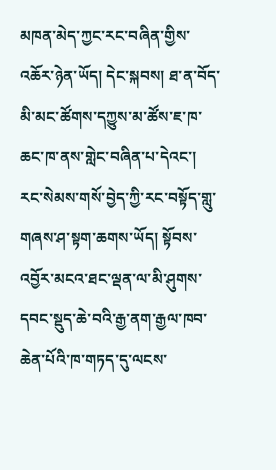མཁན་མེད་ཀྱང་རང་བཞིན་གྱིས་འཆོར་ཉེན་ཡོད། དེང་སྐབས། ཐ་ན་བོད་མི་མང་ཚོགས་དཀྱུས་མ་ཚོས་ཇ་ཁ་ཆང་ཁ་ནས་གླེང་བཞིན་པ་དེའང་།  རང་སེམས་གསོ་བྱེད་ཀྱི་རང་བསྟོད་གླུ་གཞས་ཤ་སྟག་ཆགས་ཡོད། སྟོབས་འབྱོར་མངའ་ཐང་ལྡན་ལ་མི་ཤུགས་དབང་སྡུད་ཆེ་བའི་རྒྱ་ནག་རྒྱལ་ཁབ་ཆེན་པོའི་ཁ་གཏད་དུ་ལངས་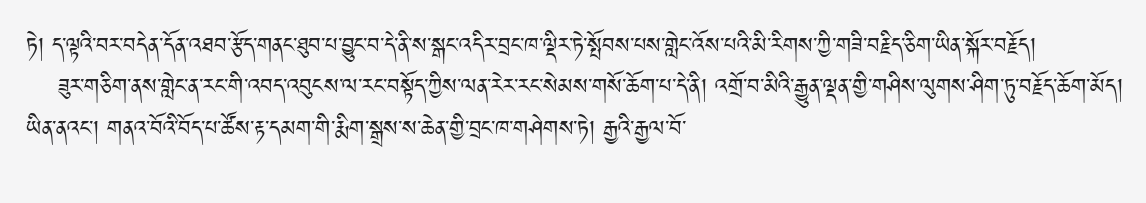ཏེ། ད་ལྟའི་བར་བདེན་དོན་འཐབ་རྩོད་གནང་ཐུབ་པ་བྱུང་བ་དེ་ནི་ས་སྒང་འདིར་བྲང་ཁ་ལྡིར་ཏེ་སྤོབས་པས་གླེང་འོས་པའི་མི་རིགས་ཀྱི་གཟི་བརྗིད་ཅིག་ཡིན་སྐོར་བརྗོད།
    ཟུར་གཅིག་ནས་གླེང་ན་རང་གི་འབད་འབུངས་ལ་རང་བསྟོད་ཀྱིས་ལན་རེར་རང་སེམས་གསོ་ཆོག་པ་དེ་ནི། འགྲོ་བ་མིའི་རྒྱུན་ལྡན་གྱི་གཤིས་ལུགས་ཤིག་ཏུ་བརྗོད་ཆོག་མོད།  ཡིན་ནའང་། གནའ་བོའི་བོད་པ་ཚོས་རྟ་དམག་གི་རྨིག་སྒྲས་ས་ཆེན་གྱི་བྲང་ཁ་གཤེགས་ཏེ། རྒྱའི་རྒྱལ་བོ་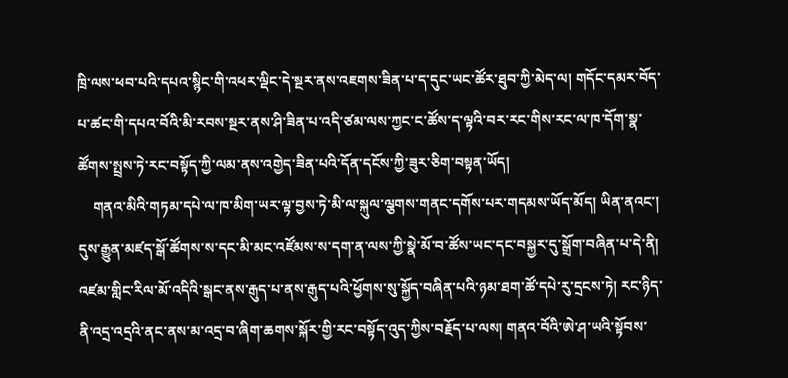ཁྲི་ལས་ཕབ་པའི་དཔའ་སྙིང་གི་འཕར་ལྡིང་དེ་སྔར་ནས་འཇགས་ཟིན་པ་ད་དུང་ཡང་ཚོར་ཐུབ་ཀྱི་མེད་ལ། གདོང་དམར་བོད་པ་ཚང་གི་དཔའ་བོའི་མི་རབས་སྔར་ནས་ཤི་ཟིན་པ་འདི་ཙམ་ལས་ཀྱང་ང་ཚོས་ད་ལྟའི་བར་རང་གིས་རང་ལ་ཁ་དོག་སྣ་ཚོགས་སྤྲས་ཏེ་རང་བསྟོད་ཀྱི་ལམ་ནས་འགྱེད་ཟིན་པའི་དོན་དངོས་ཀྱི་ཟུར་ཅིག་བསྟན་ཡོད།
    གནའ་མིའི་གཏམ་དཔེ་ལ་ཁ་མིག་ཡར་ལྟ་བྱས་ཏེ་མི་ལ་སྐུལ་ལྕགས་གནང་དགོས་པར་གདམས་ཡོད་མོད། ཡིན་ནའང་། དུས་རྒྱུན་མཛད་སྒོ་ཚོགས་ས་དང་མི་མང་འཛོམས་ས་དག་ན་ལས་ཀྱི་སྣེ་མོ་བ་ཚོས་ཡང་དང་བསྐྱར་དུ་སྒྲོག་བཞིན་པ་དེ་ནི། འཛམ་གླིང་རིལ་མོ་འདིའི་སྒང་ནས་རྒུད་པ་ནས་རྒུད་པའི་ཕྱོགས་སུ་སྐྱོད་བཞིན་པའི་ཉམ་ཐག་ཚོ་དཔེ་རུ་དྲངས་ཏེ། རང་ཉིད་ནི་འདྲ་འདྲའི་ནང་ནས་མ་འདྲ་བ་ཞིག་ཆགས་སྐོར་གྱི་རང་བསྟོད་འུད་ཀྱིས་བརྗོད་པ་ལས། གནའ་བོའི་ཨེ་ཤ་ཡའི་སྟོབས་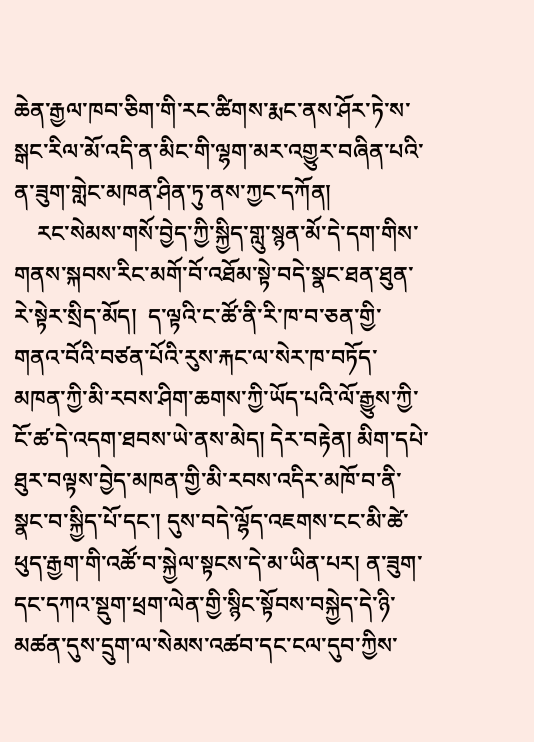ཆེན་རྒྱལ་ཁབ་ཅིག་གི་རང་ཚིགས་རྨང་ནས་ཤོར་ཏེ་ས་སྒང་རིལ་མོ་འདི་ན་མིང་གི་ལྷག་མར་འགྱུར་བཞིན་པའི་ན་ཟུག་གླེང་མཁན་ཤིན་ཏུ་ནས་ཀྱང་དཀོན།
    རང་སེམས་གསོ་བྱེད་ཀྱི་སྐྱིད་གླུ་སྙན་མོ་དེ་དག་གིས་གནས་སྐབས་རིང་མགོ་བོ་འཐོམ་སྟེ་བདེ་སྣང་ཐན་ཐུན་རེ་སྟེར་སྲིད་མོད།  ད་ལྟའི་ང་ཚོ་ནི་རི་ཁ་བ་ཅན་གྱི་གནའ་བོའི་བཙན་པོའི་རུས་རྐང་ལ་སེར་ཁ་བཏོད་མཁན་ཀྱི་མི་རབས་ཤིག་ཆགས་ཀྱི་ཡོད་པའི་ལོ་རྒྱུས་ཀྱི་ངོ་ཚ་དེ་འདག་ཐབས་ཡེ་ནས་མེད། དེར་བརྟེན། མིག་དཔེ་ཐུར་བལྟས་བྱེད་མཁན་གྱི་མི་རབས་འདིར་མཁོ་བ་ནི་སྣང་བ་སྐྱིད་པོ་དང་། དུས་བདེ་ལྷོད་འཇགས་ངང་མི་ཚེ་ཕུད་རྒྱག་གི་འཚོ་བ་སྐྱེལ་སྟངས་དེ་མ་ཡིན་པར། ན་ཟུག་དང་དཀའ་སྡུག་ཕྲག་ལེན་གྱི་སྙིང་སྟོབས་བསྐྱེད་དེ་ཉི་མཚན་དུས་དྲུག་ལ་སེམས་འཚབ་དང་ངལ་དུབ་ཀྱིས་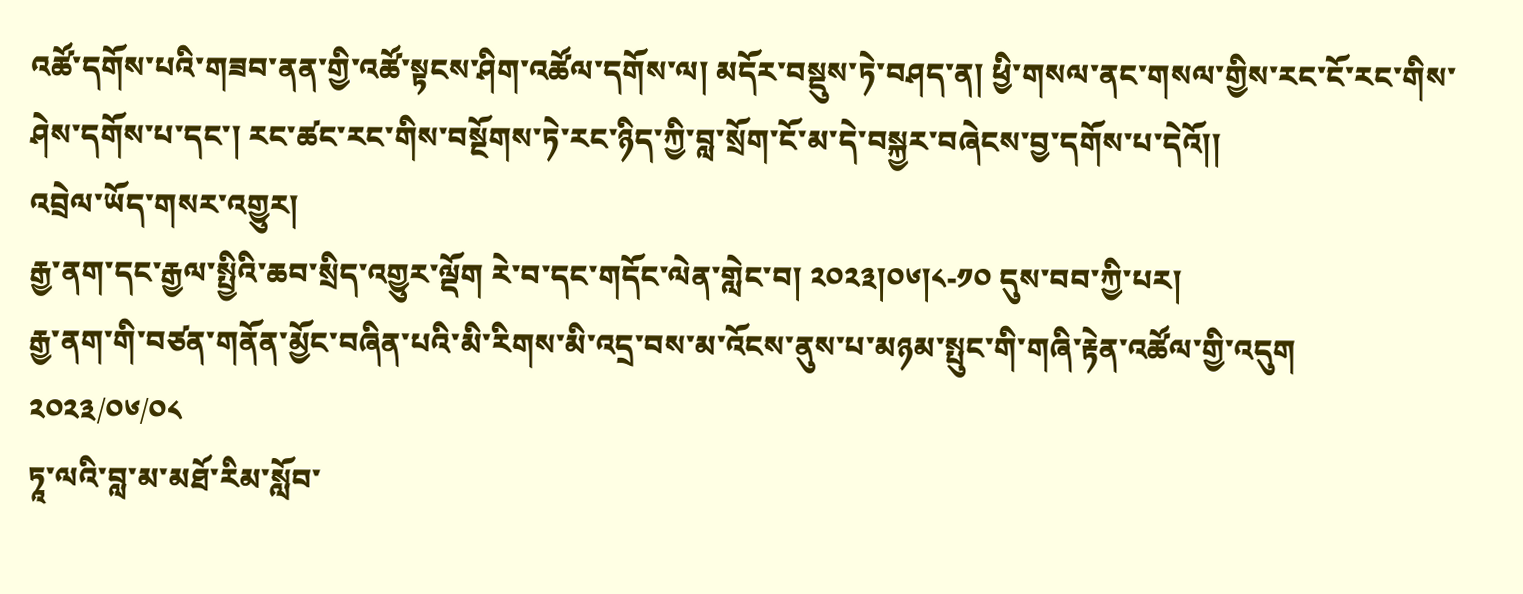འཚོ་དགོས་པའི་གཟབ་ནན་གྱི་འཚོ་སྟངས་ཤིག་འཚོལ་དགོས་ལ། མདོར་བསྡུས་ཏེ་བཤད་ན། ཕྱི་གསལ་ནང་གསལ་གྱིས་རང་ངོ་རང་གིས་ཤེས་དགོས་པ་དང་། རང་ཚང་རང་གིས་བསྔོགས་ཏེ་རང་ཉིད་ཀྱི་བླ་སྲོག་ངོ་མ་དེ་བསྐྱར་བཞེངས་བྱ་དགོས་པ་དེའོ།།
འབྲེལ་ཡོད་གསར་འགྱུར།
རྒྱ་ནག་དང་རྒྱལ་སྤྱིའི་ཆབ་སྲིད་འགྱུར་ལྡོག རེ་བ་དང་གདོང་ལེན་གླེང་བ། ༢༠༢༣།༠༦།༨-༡༠ དུས་བབ་ཀྱི་པར།
རྒྱ་ནག་གི་བཙན་གནོན་མྱོང་བཞིན་པའི་མི་རིགས་མི་འདྲ་བས་མ་འོངས་ནུས་པ་མཉམ་སྤུང་གི་གཞི་རྟེན་འཚོལ་གྱི་འདུག
༢༠༢༣/༠༦/༠༨
ཏཱ་ལའི་བླ་མ་མཐོ་རིམ་སློབ་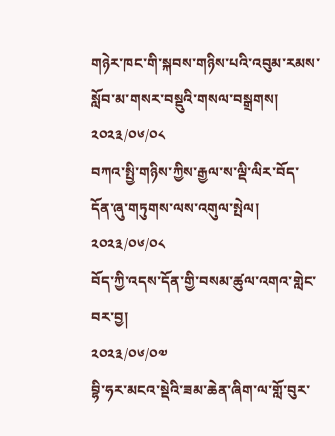གཉེར་ཁང་གི་སྐབས་གཉིས་པའི་འབུམ་རམས་སློབ་མ་གསར་བསྡུའི་གསལ་བསྒྲགས།
༢༠༢༣/༠༦/༠༨
བཀའ་སྤྱི་གཉིས་ཀྱིས་རྒྱལ་ས་ལྡི་ལིར་བོད་དོན་ཞུ་གཏུགས་ལས་འགུལ་སྤེལ།
༢༠༢༣/༠༦/༠༨
བོད་ཀྱི་འདས་དོན་གྱི་བསམ་ཚུལ་འགའ་གླེང་བར་བྱ།
༢༠༢༣/༠༦/༠༧
བྷི་ཧར་མངའ་སྡེའི་ཟམ་ཆེན་ཞིག་ལ་གློ་བུར་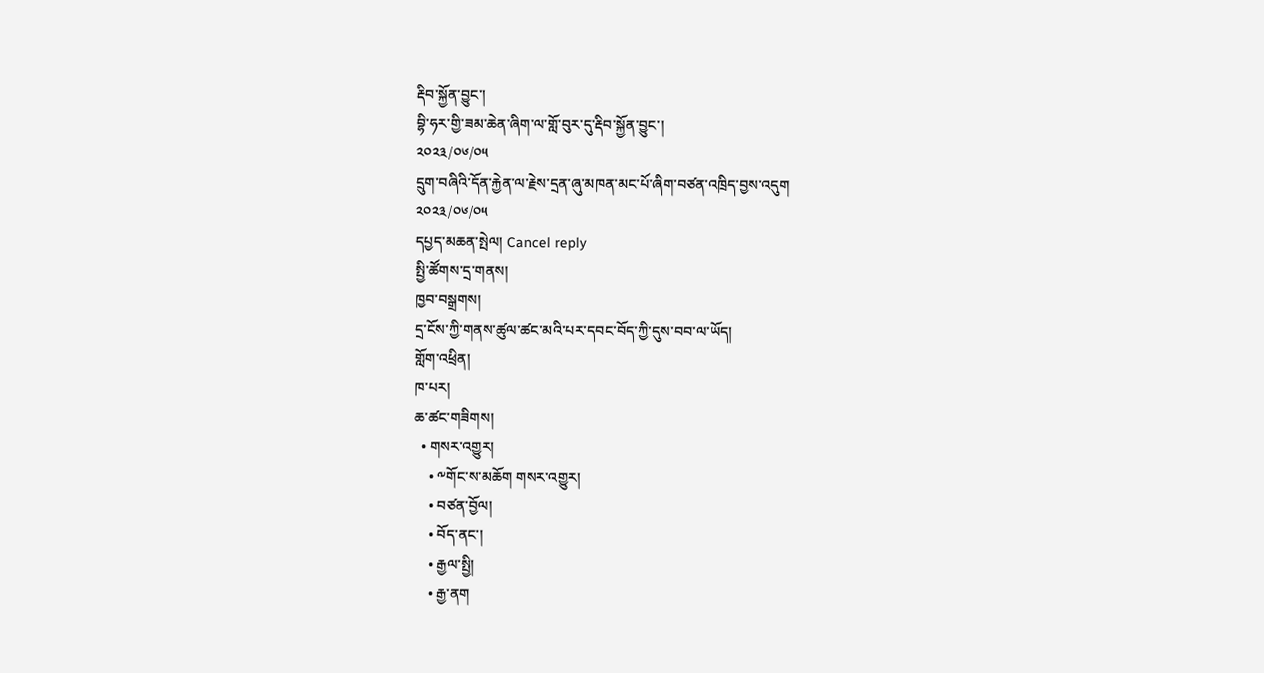རྡིབ་སྐྱོན་བྱུང་།
བྷི་ཧར་གྱི་ཟམ་ཆེན་ཞིག་ལ་གློ་བུར་དུ་རྡིབ་སྐྱོན་བྱུང་།
༢༠༢༣/༠༦/༠༥
དྲུག་བཞིའི་དོན་རྐྱེན་ལ་རྗེས་དྲན་ཞུ་མཁན་མང་པོ་ཞིག་བཙན་འཁྲིད་བྱས་འདུག
༢༠༢༣/༠༦/༠༥
དཔྱད་མཆན་སྤེལ། Cancel reply
སྤྱི་ཚོགས་དྲ་གནས།
ཁྱབ་བསྒྲགས།
དྲ་ངོས་ཀྱི་གནས་ཚུལ་ཚང་མའི་པར་དབང་བོད་ཀྱི་དུས་བབ་ལ་ཡོད།
གློག་འཕྲིན།
ཁ་པར།
ཆ་ཚང་གཟིགས།
  • གསར་འགྱུར།
    • ༸གོང་ས་མཆོག གསར་འགྱུར།
    • བཙན་བྱོལ།
    • བོད་ནང་།
    • རྒྱལ་སྤྱི།
    • རྒྱ་ནག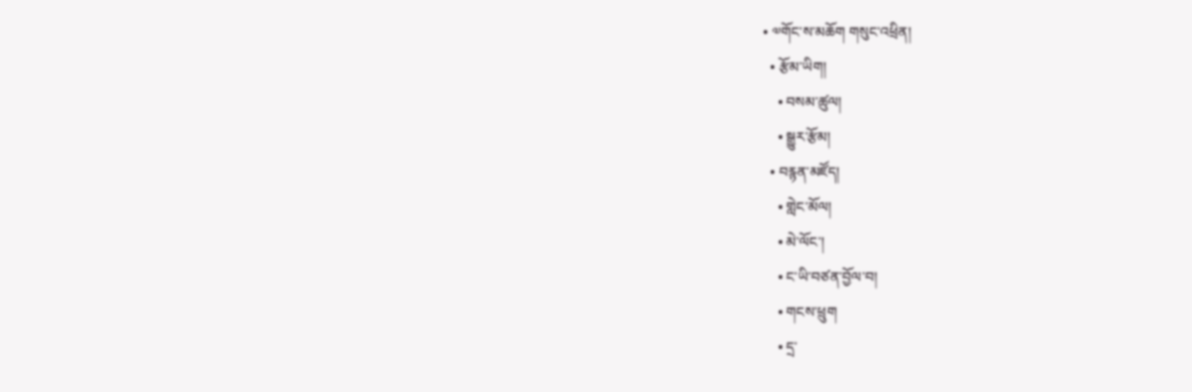• ༧གོང་ས་མཆོག གསུང་འཕྲིན།
  • རྩོམ་ཡིག།
    • བསམ་ཚུལ།
    • སྒྱུར་རྩོམ།
  • བརྙན་མཛོད།
    • གླེང་མོལ།
    • མེ་ལོང་།
    • ང་ཡི་བཙན་བྱོལ་བ།
    • གངས་ཕྲུག
    • དྲ་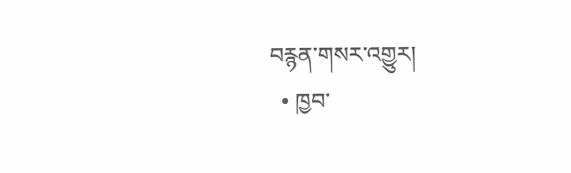བརྙན་གསར་འགྱུར།
  • ཁྱབ་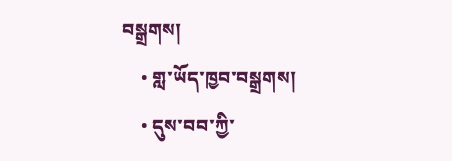བསྒྲགས།
    • གླ་ཡོད་ཁྱབ་བསྒྲགས།
    • དུས་བབ་ཀྱི་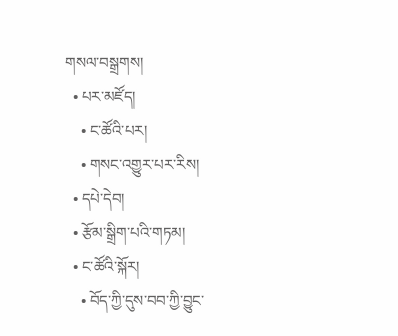གསལ་བསྒྲགས།
  • པར་མཛོད།
    • ང་ཚོའི་པར།
    • གསང་འགྱུར་པར་རིས།
  • དཔེ་དེབ།
  • རྩོམ་སྒྲིག་པའི་གཏམ།
  • ང་ཚོའི་སྐོར།
    • བོད་ཀྱི་དུས་བབ་ཀྱི་བྱུང་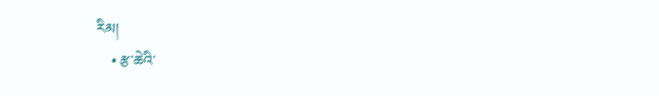རིམ།
    • རྩ་ཆེའི་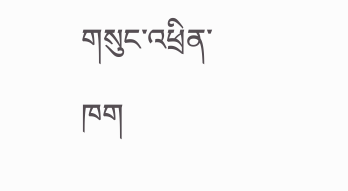གསུང་འཕྲིན་ཁག